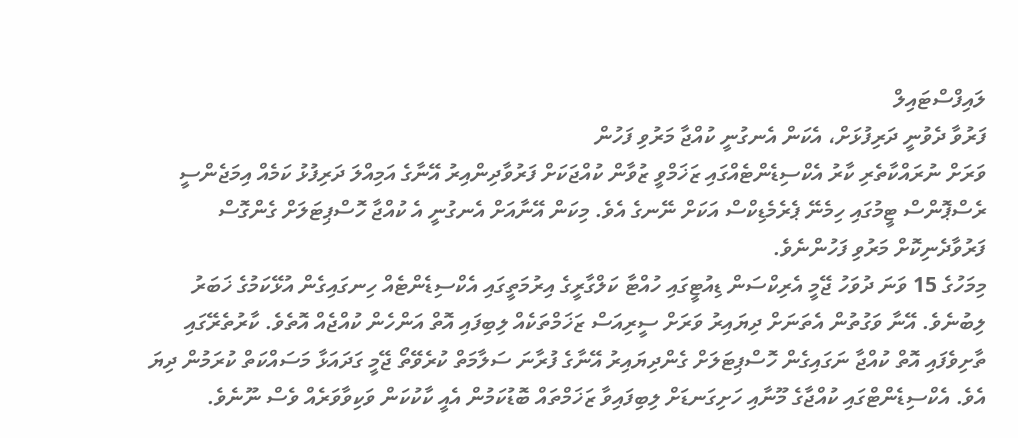ލައިފްސްޓައިލް
ފަރުވާ ދެވުނީ ދަރިފުޅަށް، އެކަން އެނގުނީ ކުއްޖާ މަރުވި ފަހުން
ވަރަށް ނުރައްކާތެރި ކާރު އެކްސިޑެންޓެއްގައި ޒަޚަމްވީ ޒުވާން ކުއްޖަކަށް ފަރުވާދިންއިރު އޭނާގެ އަމިއްލަ ދަރިފުޅު ކަމެއް އިމަޖެންސީ ރެސްޕޮންސް ޓީމުގައި ހިމެނޭ ޕެރެމެޑިކްސް އަކަށް ނޭނގެ އެވެ. މިކަން އޭނާއަށް އެނގުނީ އެ ކުއްޖާ ހޮސްޕިޓަލަށް ގެންގޮސް ފަރުވާދެނިކޮށް މަރުވި ފަހުންނެވެ.
މިމަހުގެ 15 ވަނަ ދުވަހު ޖޭމީ އެރިކްސަން ޑިއުޓީގައި ހުއްޓާ ކަލްގާރީގެ އިރުމަތީގައި އެކްސިޑެންޓެއް ހިނގައިގެން އުޅޭކަމުގެ ޚަބަރު ލިބުނެވެ. އޭނާ ވަގުތުން އެތަނަށް ދިޔައިރު ވަރަށް ސީރިއަސް ޒަޚަމްތަކެއް ލިބިފައި އޮތް އަންހެން ކުއްޖެއް އޮތެވެ. ކާރުތެރޭގައި ތާށިވެފައި އޮތް ކުއްޖާ ނަގައިގެން ހޮސްޕިޓަލަށް ގެންދިޔައިރު އޭނާގެ ފުރާނަ ސަލާމަތް ކުރެވޭތޯ ޖޭމީ ގަދައަޅާ މަސައްކަތް ކުރަމުން ދިޔަ އެވެ. އެކްސިޑެންޓްގައި ކުއްޖާގެ މޫނާއި ހަށިގަނޑަށް ލިބިފައިވާ ޒަޚަމްތައް ބޮޑުކަމުން އެއީ ކާކުކަން ވަކިވާވަރެއް ވެސް ނޫނެވެ.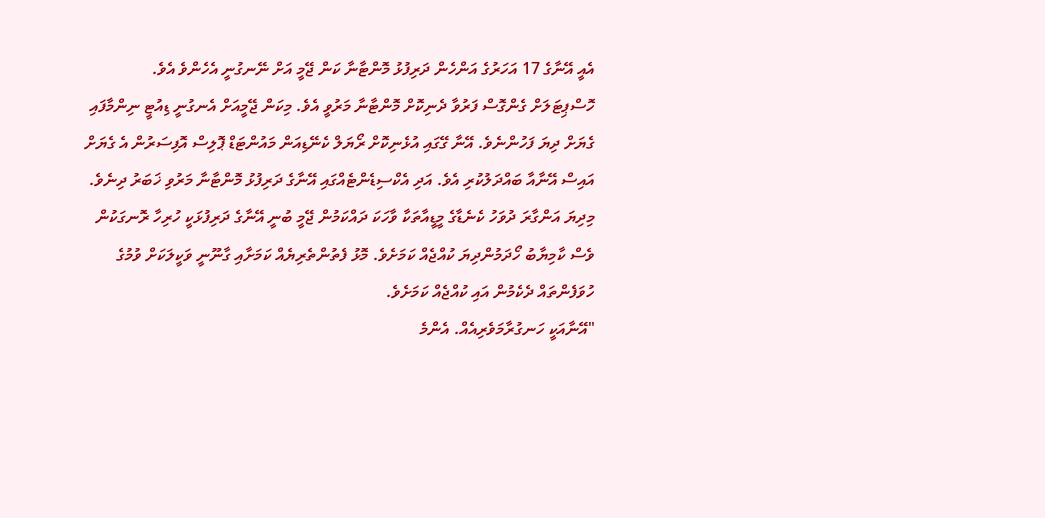އެއީ އޭނާގެ 17 އަހަރުގެ އަންހެން ދަރިފުޅު މޮންޓާނާ ކަން ޖޭމީ އަށް ނޭނގުނީ އެހެންވެ އެވެ.
ހޮސްޕިޓަލަށް ގެންގޮސް ފަރުވާ ދެނިކޮށް މޮންޓާނާ މަރުވީ އެވެ. މިކަން ޖޭމީއަށް އެނގުނީ ޑިއުޓީ ނިންމާފައި ގެޔަށް ދިޔަ ފަހުންނެވެ. އޭނާ ގޭގައި އުޅެނިކޮށް ރޯޔަލް ކެނޭޑިއަން މައުންޓަޑް ޕޮލިސް އޮފިސަރުން އެ ގެޔަށް އައިސް އޭނާއާ ބައްދަލުކުރި އެވެ. އަދި އެކްސިޑެންޓެއްގައި އޭނާގެ ދަރިފުޅު މޮންޓާނާ މަރުވި ޚަބަރު ދިނެވެ.
މިދިޔަ އަންގާރަ ދުވަހު ކެނެޑާގެ މީޑީއާތަކާ ވާހަކަ ދައްކަމުން ޖޭމީ ބުނީ އޭނާގެ ދަރިފުޅަކީ ހުރިހާ ރޮނގަކުން ވެސް ކާމިޔާބު ހޯދަމުންދިޔަ ކުއްޖެއް ކަމަށެވެ. މޮޅު ފެތުންތެރިޔެއް ކަމަށާއި ގާނޫނީ ވަކީލަކަށް ވުމުގެ ހުވަފެންތައް ދެކެމުން އައި ކުއްޖެއް ކަމަށެވެ.
"އޭނާއަކީ ހަނގުރާމަވެރިއެއް. އެންމެ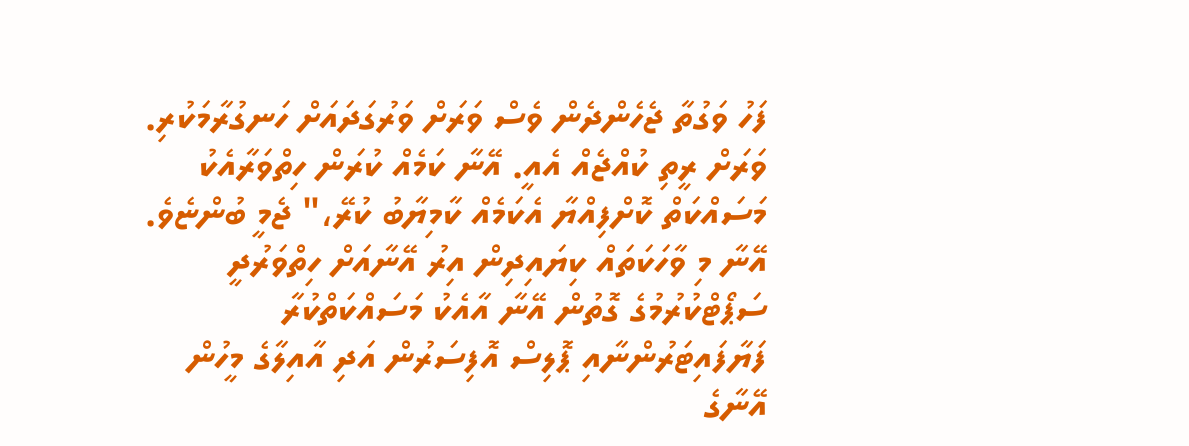ފަހު ވަގުތާ ޖެހެންދެން ވެސް ވަރަށް ވަރުގަދައަށް ހަނގުރާމަކުރި. ވަރަށް ރީތި ކުއްޖެއް އެއީ. އޭނާ ކަމެއް ކުރަން ހިތްވަރާއެކު މަސައްކަތް ކޮށްފިއްޔާ އެކަމެއް ކާމިޔާބު ކުރޭ،" ޖެމީ ބުންޏެވެ. އޭނާ މި ވާހަކަތައް ކިޔައިދިން އިރު އޭނާއަށް ހިތްވަރުދީ ސަޕޯޓްކުރުމުގެ ގޮތުން އޭނާ އާއެކު މަސައްކަތްކުރާ ފަޔާފައިޓަރުންނާއި ޕޮލިސް އޮފިސަރުން އަދި އާއިލާގެ މީހުން އޭނާގެ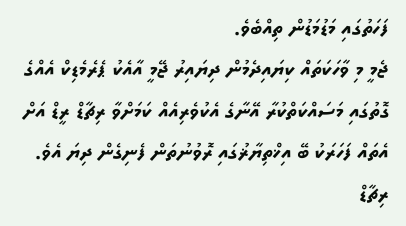ފަހަތުގައި މަޑުމަޑުން ތިއްބެވެ.
ޖެމީ މި ވާހަކަތައް ކިޔައިދެމުން ދިޔައިރު ޖޭމީ އާއެކު ޕެރެމެޑިކް އެއްގެ ގޮތުގައި މަސައްކަތްކުރާ އޭނާގެ އެކުވެރިއެއް ކަމަށްވާ ރިޗާޑް ރީޑް އަށް އެތައް ފަހަރަކު ބޭ އިޚްތިޔާޜުގައި ރޮވުނުތަން ފެނިގެން ދިޔަ އެވެ.
ރިޗާޑް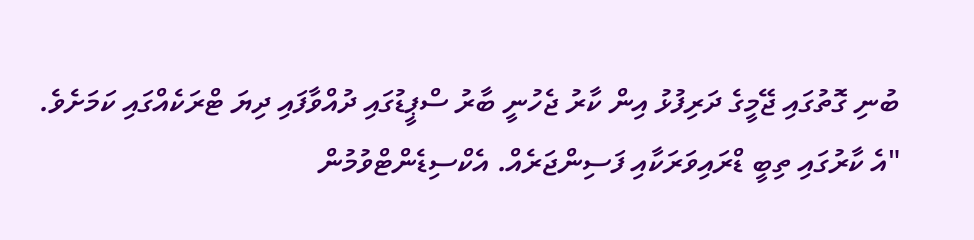ބުނި ގޮތުގައި ޖޭމީގެ ދަރިފުޅު އިން ކާރު ޖެހުނީ ބާރު ސްޕީޑުގައި ދުއްވާފައި ދިޔަ ޓްރަކެއްގައި ކަމަށެވެ.
"އެ ކާރުގައި ތިބީ ޑްރައިވަރަކާއި ފަސިންޖަރެއް. އެކްސިޑެންޓްވުމުން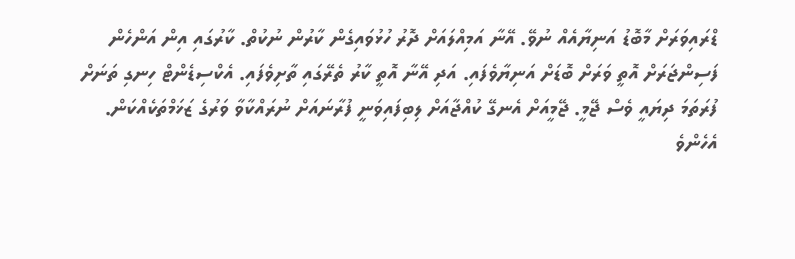ޑްރައިވަރަށް މާބޮޑު އަނިޔާއެއް ނުވޭ. އޭނާ އަމިއްލައަށް ދޮރު ހުޅުވައިގެން ކާރުން ނުކުތް. ކާރުގައި އިން އަންހެން ފަސިންޖަރަށް އޮތީ ވަރަށް ބޮޑަށް އަނިޔާވެފައި. އަދި އޭނާ އޮތީ ކާރު ތެރޭގައި ތާށިވެފައި. އެކްސިޑެންޓް ހިނގި ތަނަށް ފުރަތަމަ ދިޔައީ ވެސް ޖޭމީ. ޖޭމީއަށް އެނގޭ ކުއްޖާއަށް ލިބިފައިވަނީ ފުރާނައަށް ނުރައްކާވާ ވަރުގެ ޒަޚަމްތަކެއްކަން. އެހެންވެ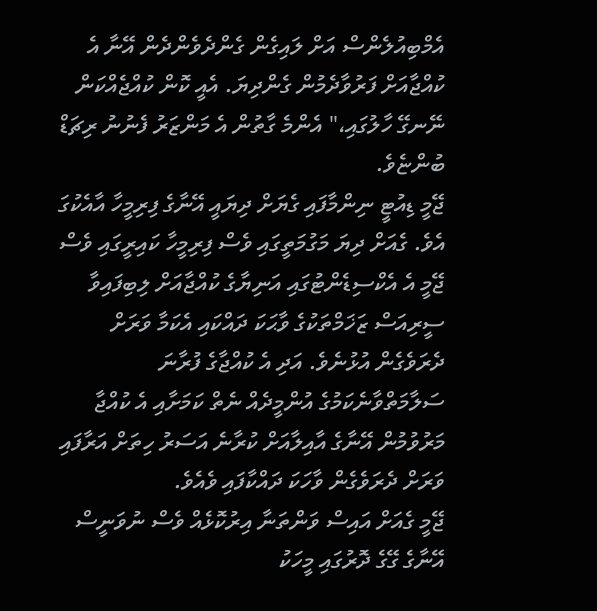އެމްބިއުލެންސް އަށް ލައިގެން ގެންދެވެންދެން އޭނާ އެ ކުއްޖާއަށް ފަރުވާދެމުން ގެންދިޔަ. އެއީ ކޮން ކުއްޖެއްކަން ނޭނގޭ ހާލުގައި،" އެންމެ ގާތުން އެ މަންޒަރު ފެނުނު ރިޗަޑް ބުންޏެވެ.
ޖޭމީ ޑިއުޓީ ނިންމާފައި ގެޔަށް ދިޔައީ އޭނާގެ ފިރިމީހާ އާއެކުގަ އެވެ. ގެއަށް ދިޔަ މަގުމަތީގައި ވެސް ފިރިމީހާ ކައިރީގައި ވެސް ޖޭމީ އެ އެކްސިޑެންޓުގައި އަނިޔާގެ ކުއްޖާއަށް ލިބިފައިވާ ސީރިއަސް ޒަޚަމްތަކުގެ ވާޙަކަ ދައްކައި އެކަމާ ވަރަށް ދެރަވެގެން އުޅުނެވެ. އަދި އެ ކުއްޖާގެ ފުރާނަ ސަލާމަތްވާނެކަމުގެ އުންމީދެއް ނެތް ކަމަށާއި އެ ކުއްޖާ މަރުވުމުން އޭނާގެ އާއިލާއަށް ކުރާނެ އަސަރު ހިތަށް އަރާފައި ވަރަށް ދެރަވެގެން ވާހަކަ ދައްކާފައި ވެއެވެ.
ޖޭމީ ގެއަށް އައިސް ވަންތަނާ އިރުކޮޅެއް ވެސް ނުވަނީސް އޭނާގެ ގޭގެ ދޮރުގައި މީހަކު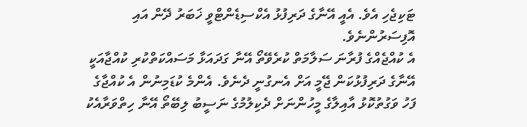ޓަކިޖެހި އެވެ. އެއީ އޭނާގެ ދަރިފުޅު އެކްސިޑެންޓްވީ ޚަބަރު ދޭން އައި އޮފިސަރުންނެވެ.
އެ ކުއްޖެއްގެ ފުރާނަ ސަލާމަތް ކުރެވޭތޯ އޭނާ ގަދައަޅާ މަސައްކަތްކުރި ކުއްޖާއަކީ އޭނާގެ ދަރިފުޅުކަން ޖޭމީ އަށް އެނގުނީ ދެނެވެ. އެންމެ ކުޑަމިނުން އެ ކުއްޖާގެ ފަހު ވަގުތުކޮޅު އާއިލާގެ މީހުންނަށް ދެކިލުމުގެ ނަސީބު ލިބޭތޯ އޭނާ ހިތްވަރާއެކު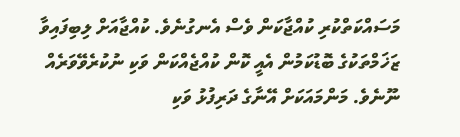މަސައްކަތްކުރި ކުއްޖާކަން ވެސް އެނގުނެވެ. ކުއްޖާއަށް ލިބިފައިވާ ޒަޚަމްތަކުގެ ބޮޑުކަމުން އެއީ ކޮން ކުއްޖެއްކަން ވަކި ނުކުރެވޭވަރެއް ނޫނެވެ. މަންމައަކަށް އޭނާގެ ދަރިފުޅު ވަކި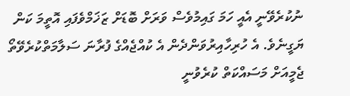ނުކުރެވޭނީ އެއީ ހަމަ ގައިމުވެސް ވަރަށް ބޮޑަށް ޒަޚަމްވެފައި އޮތީމަ ކަން ޔަގީނެވެ. އެ ހުރިހާއިރުވަންދެން އެ ކުއްޖެއްގެ ފުރާނަ ސަލާމަތްކުރެވޭތޯ ޖެމީއަށް މަސައްކަތް ކުރެވުނީ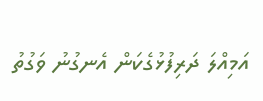އަމިއްލަ ދަރިފުޅުގެކަން އެނގުނު ވަގުތު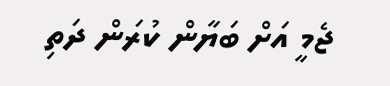ޖެމީ އަށް ބަޔާން ކުރަން ދަތި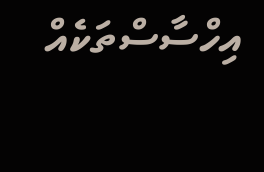އިހްސާސްތަކެއް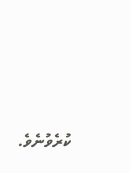ކުރެވުނެވެ.